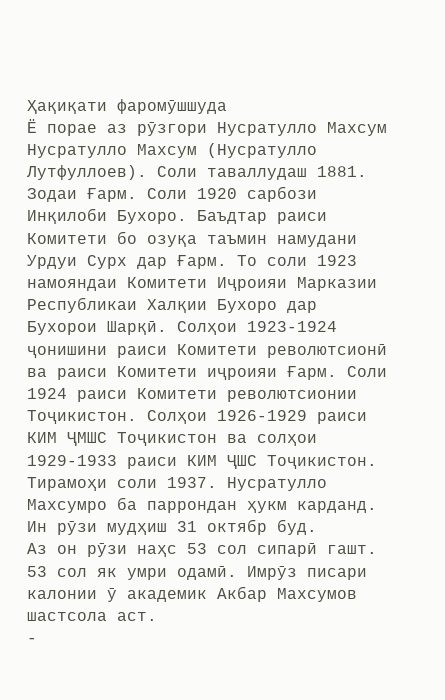Ҳақиқати фаромӯшшуда
Ё порае аз рӯзгори Нусратулло Махсум
Нусратулло Махсум (Нусратулло Лутфуллоев). Соли таваллудаш 1881. Зодаи Ғарм. Соли 1920 сарбози Инқилоби Бухоро. Баъдтар раиси Комитети бо озуқа таъмин намудани Урдуи Сурх дар Ғарм. То соли 1923 намояндаи Комитети Иҷроияи Марказии Республикаи Халқии Бухоро дар Бухорои Шарқӣ. Солҳои 1923-1924 ҷонишини раиси Комитети револютсионӣ ва раиси Комитети иҷроияи Ғарм. Соли 1924 раиси Комитети револютсионии Тоҷикистон. Солҳои 1926-1929 раиси КИМ ҶМШС Тоҷикистон ва солҳои 1929-1933 раиси КИМ ҶШС Тоҷикистон.
Тирамоҳи соли 1937. Нусратулло Махсумро ба паррондан ҳукм карданд. Ин рӯзи мудҳиш 31 октябр буд.
Аз он рӯзи наҳс 53 сол сипарӣ гашт. 53 сол як умри одамӣ. Имрӯз писари калонии ӯ академик Акбар Махсумов шастсола аст.
-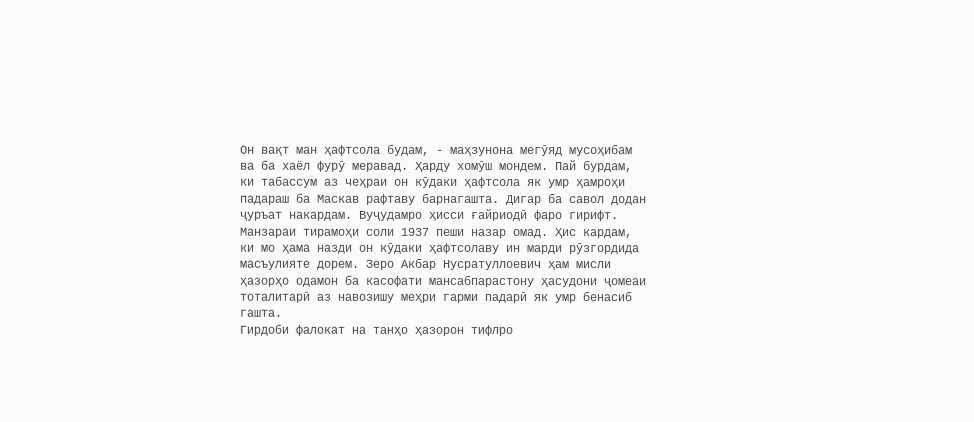Он вақт ман ҳафтсола будам, - маҳзунона мегӯяд мусоҳибам ва ба хаёл фурӯ меравад. Ҳарду хомӯш мондем. Пай бурдам, ки табассум аз чеҳраи он кӯдаки ҳафтсола як умр ҳамроҳи падараш ба Маскав рафтаву барнагашта. Дигар ба савол додан ҷуръат накардам. Вуҷудамро ҳисси ғайриодӣ фаро гирифт.
Манзараи тирамоҳи соли 1937 пеши назар омад. Ҳис кардам, ки мо ҳама назди он кӯдаки ҳафтсолаву ин марди рӯзгордида масъулияте дорем. Зеро Акбар Нусратуллоевич ҳам мисли ҳазорҳо одамон ба касофати мансабпарастону ҳасудони ҷомеаи тоталитарӣ аз навозишу меҳри гарми падарӣ як умр бенасиб гашта.
Гирдоби фалокат на танҳо ҳазорон тифлро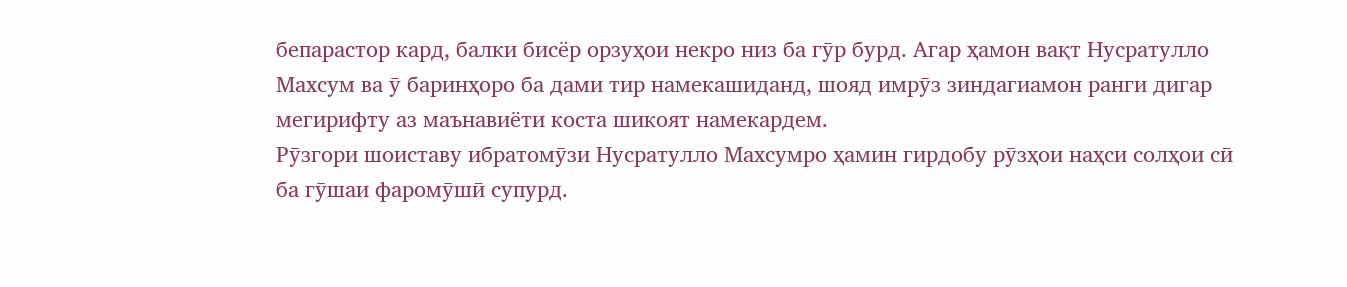бепарастор кард, балки бисёр орзуҳои некро низ ба гӯр бурд. Агар ҳамон вақт Нусратулло Махсум ва ӯ баринҳоро ба дами тир намекашиданд, шояд имрӯз зиндагиамон ранги дигар мегирифту аз маънавиёти коста шикоят намекардем.
Рӯзгори шоиставу ибратомӯзи Нусратулло Махсумро ҳамин гирдобу рӯзҳои наҳси солҳои сӣ ба гӯшаи фаромӯшӣ супурд.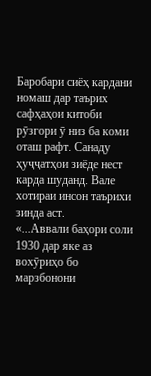Баробари сиёҳ кардани номаш дар таърих сафҳаҳои китоби рӯзгори ӯ низ ба коми оташ рафт. Санаду ҳуҷҷатҳои зиёде нест карда шуданд. Вале хотираи инсон таърихи зинда аст.
«...Аввали баҳори соли 1930 дар яке аз вохӯриҳо бо марзбонони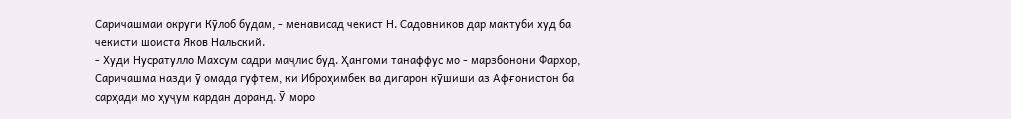Саричашмаи округи Кӯлоб будам, - менависад чекист Н. Садовников дар мактуби худ ба чекисти шоиста Яков Нальский.
- Худи Нусратулло Махсум садри маҷлис буд. Ҳангоми танаффус мо - марзбонони Фархор, Саричашма назди ӯ омада гуфтем, ки Иброҳимбек ва дигарон кӯшиши аз Афғонистон ба сарҳади мо ҳуҷум кардан доранд. Ӯ моро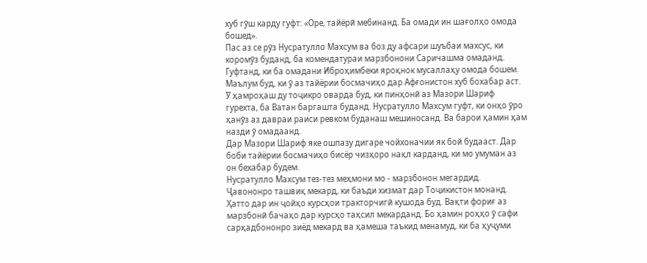хуб гӯш карду гуфт: «Оре, тайёрӣ мебинанд. Ба омади ин шағолҳо омода бошед».
Пас аз се рӯз Нусратулло Махсум ва боз ду афсари шуъбаи махсус, ки коромӯз буданд, ба комендатураи марзбонони Саричашма омаданд. Гуфтанд, ки ба омадани Иброҳимбеки яроқнок мусаллаҳу омода бошем.
Маълум буд, ки ӯ аз тайёрии босмачиҳо дар Афғонистон хуб бохабар аст.
Ӯ ҳамроҳаш ду тоҷикро оварда буд, ки пинҳонӣ аз Мазори Шариф гурехта, ба Ватан баргашта буданд. Нусратулло Махсум гуфт, ки онҳо ӯро ҳанӯз аз давраи раиси ревком буданаш мешиносанд. Ва барои ҳамин ҳам назди ӯ омадаанд.
Дар Мазори Шариф яке ошпазу дигаре чойхоначии як бой будааст. Дар боби тайёрии босмачиҳо бисёр чизҳоро нақл карданд, ки мо умуман аз он бехабар будем.
Нусратулло Махсум тез-тез меҳмони мо - марзбонон мегардид. Ҷавононро ташвиқ мекард, ки баъди хизмат дар Тоҷикистон монанд. Ҳатто дар ин ҷойҳо курсҳои тракторчигӣ кушода буд. Вақти фориғ аз марзбонӣ бачаҳо дар курсҳо таҳсил мекарданд. Бо ҳамин роҳҳо ӯ сафи сарҳадбононро зиёд мекард ва ҳамеша таъкид менамуд, ки ба ҳуҷуми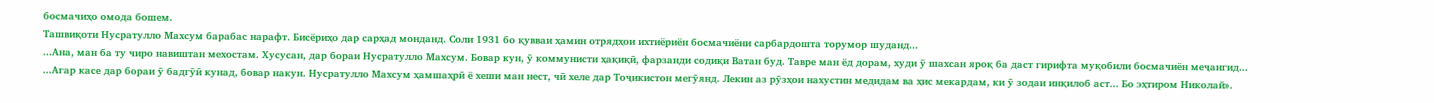босмачиҳо омода бошем.
Ташвиқоти Нусратулло Махсум барабас нарафт. Бисёриҳо дар сарҳад монданд. Соли 1931 бо қувваи ҳамин отрядҳои ихтиёриён босмачиёни сарбардошта торумор шуданд...
...Ана, ман ба ту чиро навиштан мехостам. Хусусан, дар бораи Нусратулло Махсум. Бовар кун, ӯ коммунисти ҳақиқӣ, фарзанди содиқи Ватан буд. Тавре ман ёд дорам, худи ӯ шахсан яроқ ба даст гирифта муқобили босмачиён меҷангид...
...Агар касе дар бораи ӯ бадгӯӣ кунад, бовар накун. Нусратулло Махсум ҳамшаҳрӣ ё хеши ман нест, чӣ хеле дар Тоҷикистон мегӯянд. Лекин аз рӯзҳои нахустин медидам ва ҳис мекардам, ки ӯ зодаи инқилоб аст... Бо эҳтиром Николай».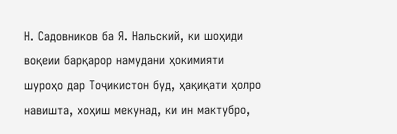Н. Садовников ба Я. Нальский, ки шоҳиди воқеии барқарор намудани ҳокимияти шуроҳо дар Тоҷикистон буд, ҳақиқати ҳолро навишта, хоҳиш мекунад, ки ин мактубро,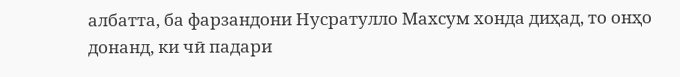албатта, ба фарзандони Нусратулло Махсум хонда диҳад, то онҳо донанд, ки чӣ падари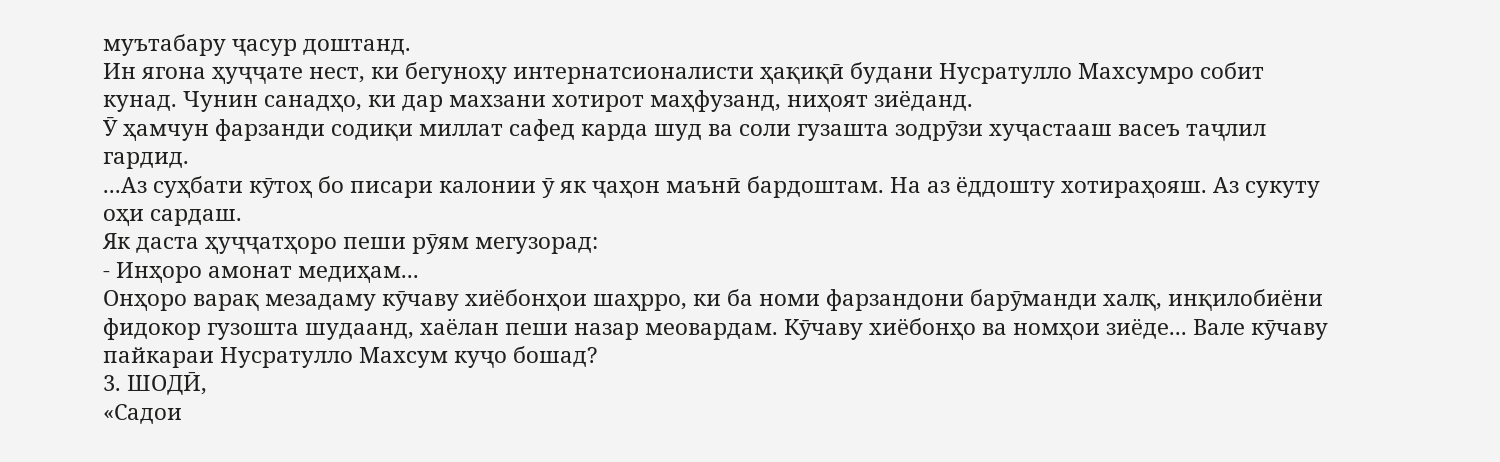муътабару ҷасур доштанд.
Ин ягона ҳуҷҷате нест, ки бегуноҳу интернатсионалисти ҳақиқӣ будани Нусратулло Махсумро собит кунад. Чунин санадҳо, ки дар махзани хотирот маҳфузанд, ниҳоят зиёданд.
Ӯ ҳамчун фарзанди содиқи миллат сафед карда шуд ва соли гузашта зодрӯзи хуҷастааш васеъ таҷлил гардид.
...Аз суҳбати кӯтоҳ бо писари калонии ӯ як ҷаҳон маънӣ бардоштам. На аз ёддошту хотираҳояш. Аз сукуту оҳи сардаш.
Як даста ҳуҷҷатҳоро пеши рӯям мегузорад:
- Инҳоро амонат медиҳам...
Онҳоро варақ мезадаму кӯчаву хиёбонҳои шаҳрро, ки ба номи фарзандони барӯманди халқ, инқилобиёни фидокор гузошта шудаанд, хаёлан пеши назар меовардам. Кӯчаву хиёбонҳо ва номҳои зиёде... Вале кӯчаву пайкараи Нусратулло Махсум куҷо бошад?
3. ШОДӢ,
«Садои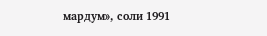мардум», соли 1991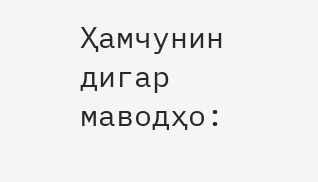Ҳамчунин дигар маводҳо: